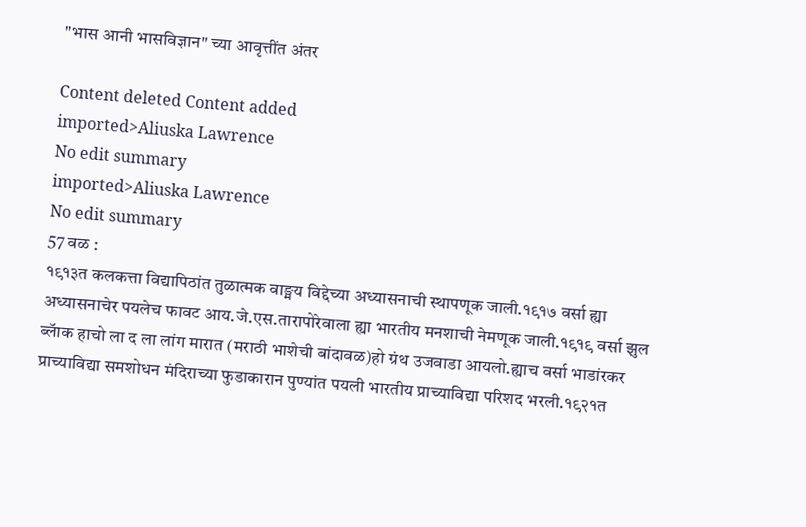"भास आनी भासविज्ञान" च्या आवृत्तींत अंतर

Content deleted Content added
imported>Aliuska Lawrence
No edit summary
imported>Aliuska Lawrence
No edit summary
57 वळ :
१९१३त कलकत्ता विद्यापिठांत तुळात्मक वाङ्मय विद्देच्या अध्यासनाची स्थापणूक जाली.१९१७ वर्सा ह्या अध्यासनाचेर पयलेच फावट आय.जे.एस.तारापोरेवाला ह्या भारतीय मनशाची नेमणूक जाली.१९१९ वर्सा झुल ब्लॅाक हाचो ला द ला लांग मारात (मराठी भाशेची बांदावळ)हो ग्रंथ उजवाडा आयलो.ह्याच वर्सा भाडांरकर प्राच्याविद्या समशोधन मंदिराच्या फुडाकारान पुण्यांत पयली भारतीय प्राच्याविद्या परिशद भरली.१९२१त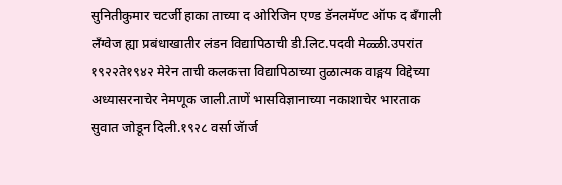सुनितीकुमार चटर्जी हाका ताच्या द ओरिजिन एण्ड डॅनलमॅण्ट ऑफ द बँगाली लँग्वेज ह्या प्रबंधाखातीर लंडन विद्यापिठाची डी.लिट.पदवी मेळ्ळी.उपरांत १९२२ते१९४२ मेरेन ताची कलकत्ता विद्यापिठाच्या तुळात्मक वाङ्मय विद्देच्या अध्यासरनाचेर नेमणूक जाली.ताणें भासविज्ञानाच्या नकाशाचेर भारताक सुवात जोडून दिली.१९२८ वर्सा जॅार्ज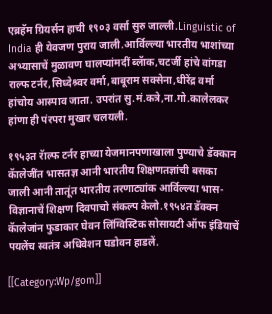एब्रहॅम ग्रियर्सन हाची १९०३ वर्सा सुरु जाल्ली.Linguistic of India ही येवजण पुराय जाली.आर्विल्ल्या भारतीय भाशांच्या अभ्यासाचें मुळावण घालप्यांमदीं ब्लॅाक,चटर्जी हांचे वांगडा राल्फ टर्नर,सिध्देश्र्वर वर्मा,बाबूराम सक्सेना,धीरेंद्र वर्मा हांचोय आस्पाव जाता. उपरांत सु.मं.कत्रे,ना.गो.कालेलकर हांणा ही पंरपरा मुखार चलयली.

१९५३त रॅाल्फ टर्नर हाच्या येजमानपणाखाला पुण्याचे डॅक्कान कॅालेजींत भासतज्ञ आनी भारतीय शिक्षणतज्ञांची बसका जाली आनी तातूंत भारतीय तरणाट्यांक आर्विल्ल्या भास-विज्ञानाचें शिक्षण दिवपाचो संकल्प केलो.१९५४त डॅक्क्न कॅालेजांन फुडाकार घेवन लिंग्विस्टिक सोसायटी ऑफ इंडियाचें पयलेंच स्वतंत्र अधिवेशन घडोवन हाडलें.

[[Category:Wp/gom]]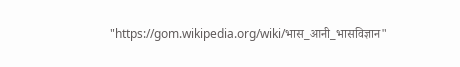"https://gom.wikipedia.org/wiki/भास_आनी_भासविज्ञान"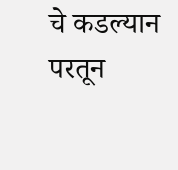चे कडल्यान परतून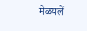मेळयलें